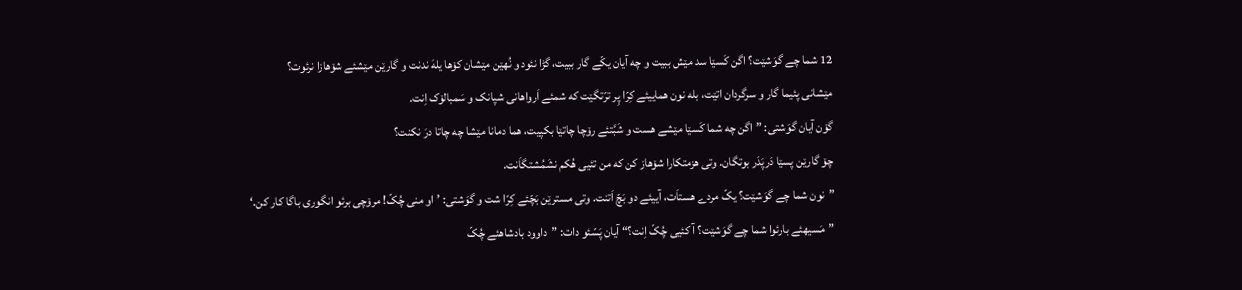12 شما چے گوَشێت؟ اگن کَسێا سد مێش ببیت و چه آیان یکّے گار ببیت، گڑا نئود و نُهێن مێشان کۆها یلهَ ندنت و گارێن مێشئے شۆهازا نرئوت؟
مێشانی پئیما گار و سرگردان اتێت، بله نون هماییئے کِرّا پِر ترّتگێت که شمئے اَرواهانی شپانک و سَمبالۆک اِنت.
گۆن آیان گوَشتی: ”اگن چه شما کَسێا مێشے هست و شَبَّتئے رۆچا چاتێا بکپیت، هما دمانا مێشا چه چاتا درَ نکنت؟
چۆ گارێن پسێا دَرپَدَر بوتگان. وتی هزمتکارا شۆهاز کن که من تئیی هُکم نشَمُشتگاَنت.
”نون شما چے گوَشێت؟ یکّ مردے هستاَت، آییئے دو بَچّ اَتنت. وتی مسترێن بَچّئے کِرّا شت و گوَشتی: ’او منی چُکّ! مرۆچی برئو انگوری باگا کار کن.‘
”مَسیهئے بارئوا شما چے گوَشێت؟ آ کئیی چُکّ اِنت؟“ آیان پَسّئو دات: ”داوود بادشاهئے چُکّ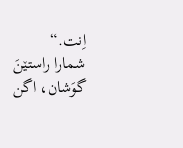اِنت.“
شمارا راستێنَ گوَشان، اگن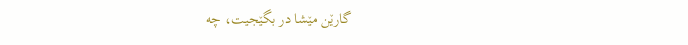گارێن مێشا در بگێجیت، چه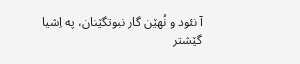آ نئود و نُهێن گار نبوتگێنان، په اِشیا گێشتر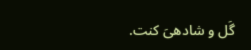گَل و شادهیَ کنت.